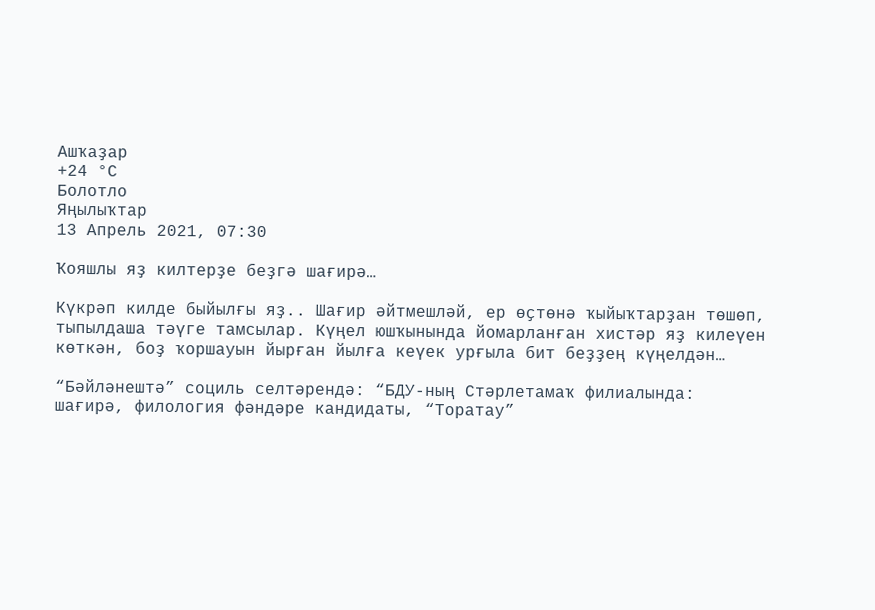Ашҡаҙар
+24 °С
Болотло
Яңылыҡтар
13 Апрель 2021, 07:30

Ҡояшлы яҙ килтерҙе беҙгә шағирә…

Күкрәп килде быйылғы яҙ.. Шағир әйтмешләй, ер өҫтөнә ҡыйыҡтарҙан төшөп, тыпылдаша тәүге тамсылар. Күңел юшҡынында йомарланған хистәр яҙ килеүен көткән, боҙ ҡоршауын йырған йылға кеүек урғыла бит беҙҙең күңелдән…

“Бәйләнештә” социль селтәрендә: “БДУ-ның Стәрлетамаҡ филиалында: шағирә, филология фәндәре кандидаты, “Торатау”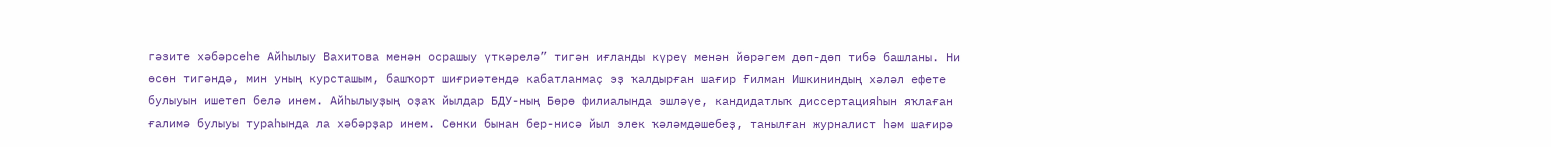гәзите хәбәрсеһе Айһылыу Вахитова менән осрашыу үткәрелә” тигән иғланды күреү менән йөрәгем дөп-дөп тибә башланы. Ни өсөн тигәндә, мин уның курсташым, башҡорт шиғриәтендә кабатланмаҫ эҙ ҡалдырған шағир Ғилман Ишкининдың хәләл ефете булыуын ишетеп белә инем. Айһылыуҙың оҙаҡ йылдар БДУ-ның Бөрө филиалында эшләүе, кандидатлыҡ диссертацияһын яҡлаған ғалимә булыуы тураһында ла хәбәрҙар инем. Сөнки бынан бер-нисә йыл элек ҡәләмдәшебеҙ, танылған журналист һәм шағирә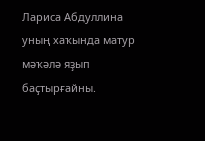Лариса Абдуллина уның хаҡында матур мәҡәлә яҙып баҫтырғайны.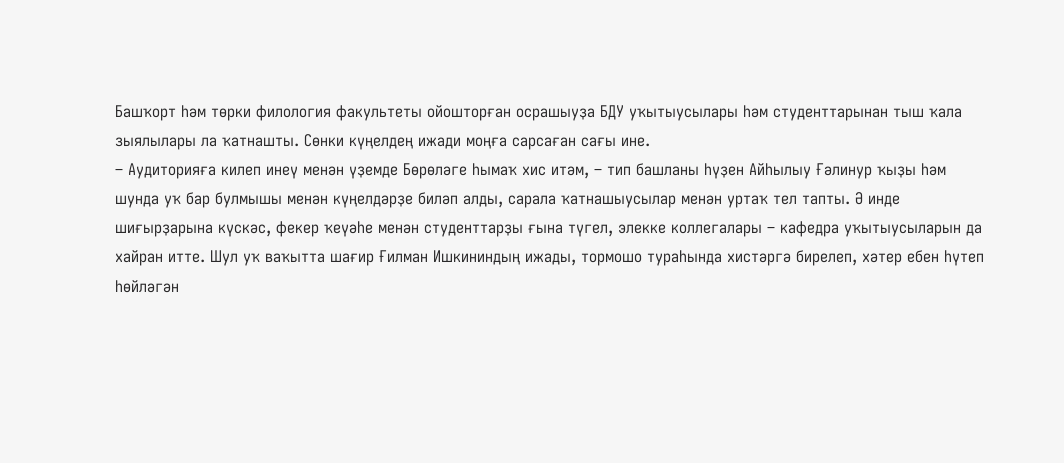Башҡорт һәм төрки филология факультеты ойошторған осрашыуҙа БДУ уҡытыусылары һәм студенттарынан тыш ҡала зыялылары ла ҡатнашты. Сөнки күңелдең ижади моңға сарсаған сағы ине.
– Аудиторияға килеп инеү менән үҙемде Бөрөләге һымаҡ хис итәм, – тип башланы һүҙен Айһылыу Ғәлинур ҡыҙы һәм шунда уҡ бар булмышы менән күңелдәрҙе биләп алды, сарала ҡатнашыусылар менән уртаҡ тел тапты. Ә инде шиғырҙарына күскәс, фекер ҡеүәһе менән студенттарҙы ғына түгел, элекке коллегалары – кафедра уҡытыусыларын да хайран итте. Шул уҡ ваҡытта шағир Ғилман Ишкининдың ижады, тормошо тураһында хистәргә бирелеп, хәтер ебен һүтеп һөйләгән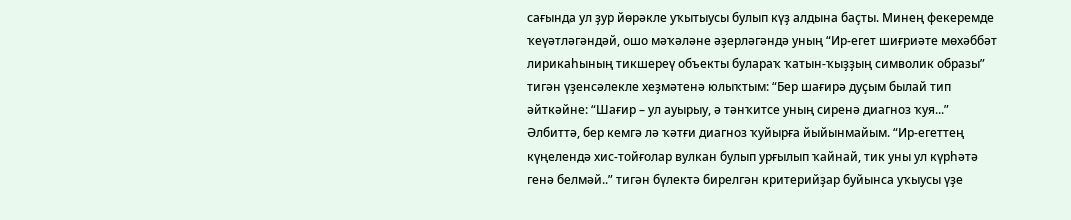сағында ул ҙур йөрәкле уҡытыусы булып күҙ алдына баҫты. Минең фекеремде ҡеүәтләгәндәй, ошо мәҡәләне әҙерләгәндә уның “Ир-егет шиғриәте мөхәббәт лирикаһының тикшереү объекты булараҡ ҡатын-ҡыҙҙың символик образы” тигән үҙенсәлекле хеҙмәтенә юлыҡтым: “Бер шағирә дуҫым былай тип әйткәйне: “Шағир – ул ауырыу, ә тәнҡитсе уның сиренә диагноз ҡуя...” Әлбиттә, бер кемгә лә ҡәтғи диагноз ҡуйырға йыйынмайым. “Ир-егеттең күңелендә хис-тойғолар вулкан булып урғылып ҡайнай, тик уны ул күрһәтә генә белмәй..” тигән бүлектә бирелгән критерийҙар буйынса уҡыусы үҙе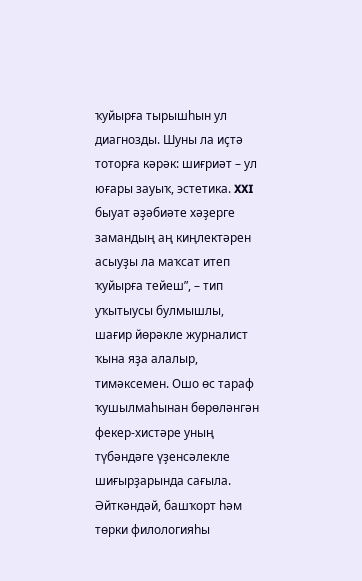ҡуйырға тырышһын ул диагнозды. Шуны ла иҫтә тоторға кәрәк: шиғриәт – ул юғары зауыҡ, эстетика. XXI быуат әҙәбиәте хәҙерге замандың аң киңлектәрен асыуҙы ла маҡсат итеп ҡуйырға тейеш”, – тип уҡытыусы булмышлы, шағир йөрәкле журналист ҡына яҙа алалыр, тимәксемен. Ошо өс тараф ҡушылмаһынан бөрөләнгән фекер-хистәре уның түбәндәге үҙенсәлекле шиғырҙарында сағыла. Әйткәндәй, башҡорт һәм төрки филологияһы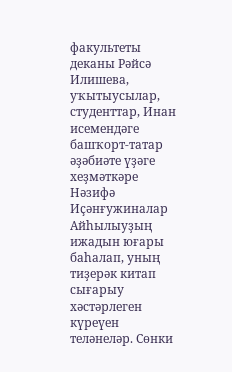факультеты деканы Рәйсә Илишева, уҡытыусылар, студенттар, Инан исемендәге башҡорт-татар әҙәбиәте үҙәге хеҙмәткәре Нәзифә Иҫәнғужиналар Айһылыуҙың ижадын юғары баһалап, уның тиҙерәк китап сығарыу хәстәрлеген күреүен теләнеләр. Сөнки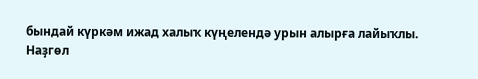бындай күркәм ижад халыҡ күңелендә урын алырға лайыҡлы.
Наҙгөл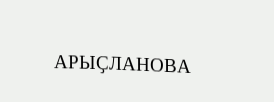АРЫҪЛАНОВА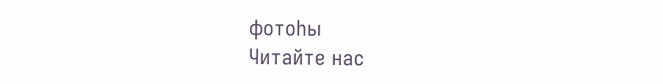фотоһы
Читайте нас